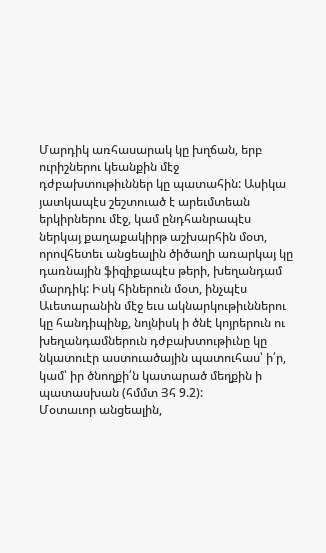Մարդիկ առհասարակ կը խղճան, երբ ուրիշներու կեանքին մէջ դժբախտութիւններ կը պատահին: Ասիկա յատկապէս շեշտուած է արեւմտեան երկիրներու մէջ, կամ ընդհանրապէս ներկայ քաղաքակիրթ աշխարհին մօտ, որովհետեւ անցեալին ծիծաղի առարկայ կը դառնային ֆիզիքապէս թերի, խեղանդամ մարդիկ: Իսկ հիներուն մօտ, ինչպէս Աւետարանին մէջ եւս ակնարկութիւններու կը հանդիպինք, նոյնիսկ ի ծնէ կոյրերուն ու խեղանդամներուն դժբախտութիւնը կը նկատուէր աստուածային պատուհաս՝ ի՛ր, կամ՝ իր ծնողքի՛ն կատարած մեղքին ի պատասխան (հմմտ Յհ 9.2):
Մօտաւոր անցեալին,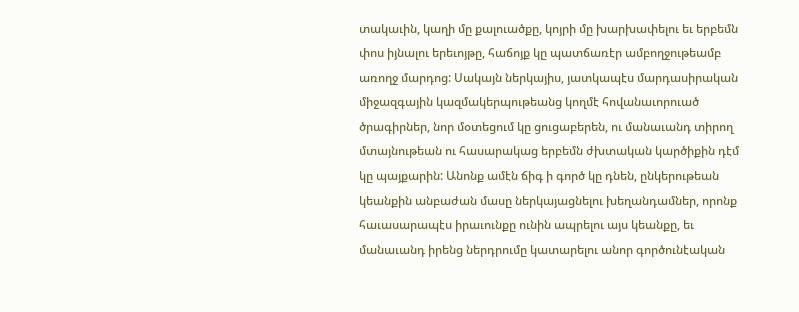տակաւին, կաղի մը քալուածքը, կոյրի մը խարխափելու եւ երբեմն փոս իյնալու երեւոյթը, հաճոյք կը պատճառէր ամբողջութեամբ առողջ մարդոց: Սակայն ներկայիս, յատկապէս մարդասիրական միջազգային կազմակերպութեանց կողմէ հովանաւորուած ծրագիրներ, նոր մօտեցում կը ցուցաբերեն, ու մանաւանդ տիրող մտայնութեան ու հասարակաց երբեմն ժխտական կարծիքին դէմ կը պայքարին: Անոնք ամէն ճիգ ի գործ կը դնեն, ընկերութեան կեանքին անբաժան մասը ներկայացնելու խեղանդամներ, որոնք հաւասարապէս իրաւունքը ունին ապրելու այս կեանքը, եւ մանաւանդ իրենց ներդրումը կատարելու անոր գործունէական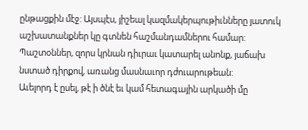ընթացքին մէջ: Այսպէս, յիշեալ կազմակերպութիւնները յատուկ աշխատանքներ կը գտնեն հաշմանդամներու համար: Պաշտօններ, զորս կրնան դիւրաւ կատարել անոնք, յաճախ նստած դիրքով, առանց մասնաւոր դժուարութեան:
Աւելորդ է ըսել, թէ ի ծնէ եւ կամ հետագային արկածի մը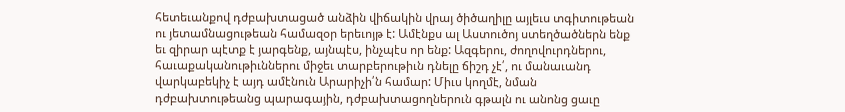հետեւանքով դժբախտացած անձին վիճակին վրայ ծիծաղիլը այլեւս տգիտութեան ու յետամնացութեան համազօր երեւոյթ է: Ամէնքս ալ Աստուծոյ ստեղծածներն ենք եւ զիրար պէտք է յարգենք, այնպէս, ինչպէս որ ենք: Ազգերու, ժողովուրդներու, հաւաքականութիւններու միջեւ տարբերութիւն դնելը ճիշդ չէ՛, ու մանաւանդ վարկաբեկիչ է այդ ամէնուն Արարիչի՛ն համար: Միւս կողմէ, նման դժբախտութեանց պարագային, դժբախտացողներուն գթալն ու անոնց ցաւը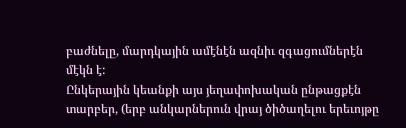բաժնելը, մարդկային ամէնէն ազնիւ զգացումներէն մէկն է:
Ընկերային կեանքի այս յեղափոխական ընթացքէն տարբեր, (երբ անկարներուն վրայ ծիծաղելու երեւոյթը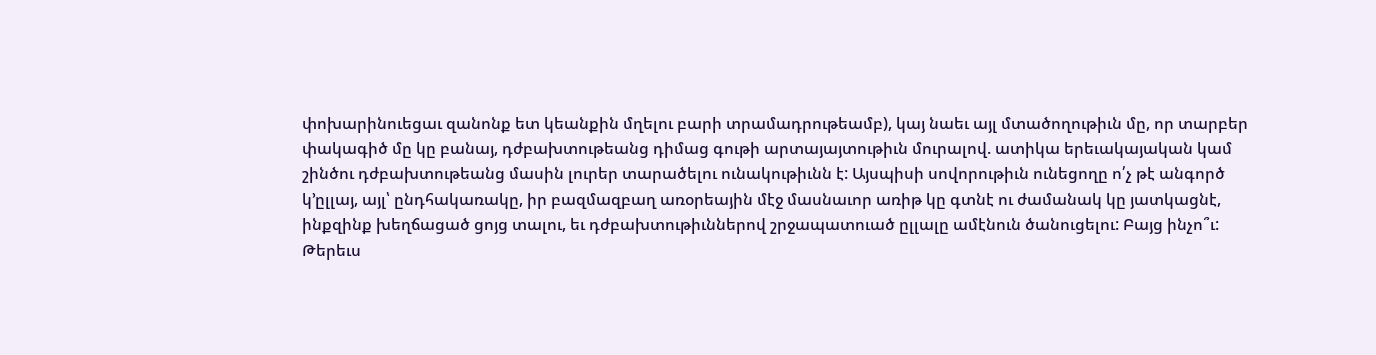փոխարինուեցաւ զանոնք ետ կեանքին մղելու բարի տրամադրութեամբ), կայ նաեւ այլ մտածողութիւն մը, որ տարբեր փակագիծ մը կը բանայ, դժբախտութեանց դիմաց գութի արտայայտութիւն մուրալով. ատիկա երեւակայական կամ շինծու դժբախտութեանց մասին լուրեր տարածելու ունակութիւնն է: Այսպիսի սովորութիւն ունեցողը ո՛չ թէ անգործ կ’ըլլայ, այլ՝ ընդհակառակը, իր բազմազբաղ առօրեային մէջ մասնաւոր առիթ կը գտնէ ու ժամանակ կը յատկացնէ, ինքզինք խեղճացած ցոյց տալու, եւ դժբախտութիւններով շրջապատուած ըլլալը ամէնուն ծանուցելու: Բայց ինչո՞ւ: Թերեւս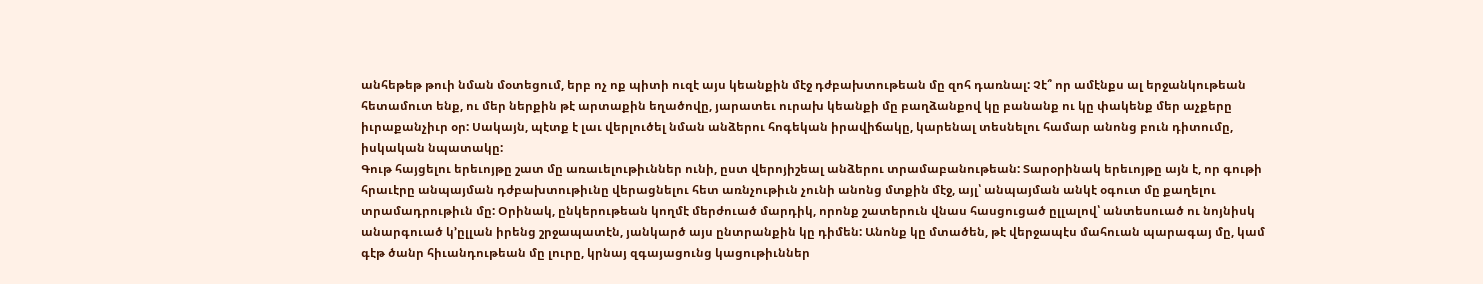անհեթեթ թուի նման մօտեցում, երբ ոչ ոք պիտի ուզէ այս կեանքին մէջ դժբախտութեան մը զոհ դառնալ: Չէ՞ որ ամէնքս ալ երջանկութեան հետամուտ ենք, ու մեր ներքին թէ արտաքին եղածովը, յարատեւ ուրախ կեանքի մը բաղձանքով կը բանանք ու կը փակենք մեր աչքերը իւրաքանչիւր օր: Սակայն, պէտք է լաւ վերլուծել նման անձերու հոգեկան իրավիճակը, կարենալ տեսնելու համար անոնց բուն դիտումը, իսկական նպատակը:
Գութ հայցելու երեւոյթը շատ մը առաւելութիւններ ունի, ըստ վերոյիշեալ անձերու տրամաբանութեան: Տարօրինակ երեւոյթը այն է, որ գութի հրաւէրը անպայման դժբախտութիւնը վերացնելու հետ առնչութիւն չունի անոնց մտքին մէջ, այլ՝ անպայման անկէ օգուտ մը քաղելու տրամադրութիւն մը: Օրինակ, ընկերութեան կողմէ մերժուած մարդիկ, որոնք շատերուն վնաս հասցուցած ըլլալով՝ անտեսուած ու նոյնիսկ անարգուած կ’ըլլան իրենց շրջապատէն, յանկարծ այս ընտրանքին կը դիմեն: Անոնք կը մտածեն, թէ վերջապէս մահուան պարագայ մը, կամ գէթ ծանր հիւանդութեան մը լուրը, կրնայ զգայացունց կացութիւններ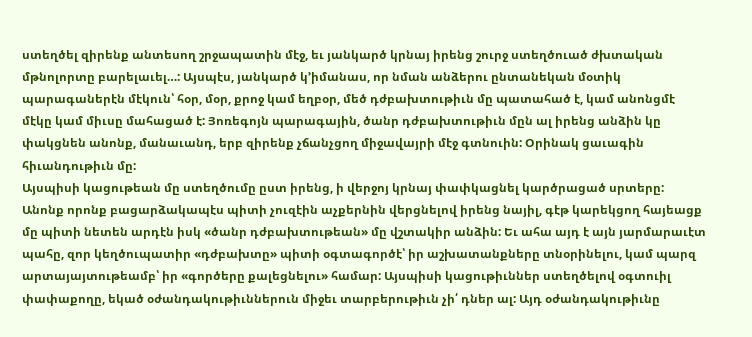ստեղծել զիրենք անտեսող շրջապատին մէջ, եւ յանկարծ կրնայ իրենց շուրջ ստեղծուած ժխտական մթնոլորտը բարելաւել…: Այսպէս, յանկարծ կ’իմանաս, որ նման անձերու ընտանեկան մօտիկ պարագաներէն մէկուն՝ հօր, մօր, քրոջ կամ եղբօր, մեծ դժբախտութիւն մը պատահած է, կամ անոնցմէ մէկը կամ միւսը մահացած է: Յոռեգոյն պարագային, ծանր դժբախտութիւն մըն ալ իրենց անձին կը փակցնեն անոնք, մանաւանդ, երբ զիրենք չճանչցող միջավայրի մէջ գտնուին: Օրինակ ցաւագին հիւանդութիւն մը:
Այսպիսի կացութեան մը ստեղծումը ըստ իրենց, ի վերջոյ կրնայ փափկացնել կարծրացած սրտերը: Անոնք որոնք բացարձակապէս պիտի չուզէին աչքերնին վերցնելով իրենց նայիլ, գէթ կարեկցող հայեացք մը պիտի նետեն արդէն իսկ «ծանր դժբախտութեան» մը վշտակիր անձին: Եւ ահա այդ է այն յարմարաւէտ պահը, զոր կեղծուպատիր «դժբախտը» պիտի օգտագործէ՝ իր աշխատանքները տնօրինելու, կամ պարզ արտայայտութեամբ՝ իր «գործերը քալեցնելու» համար: Այսպիսի կացութիւններ ստեղծելով օգտուիլ փափաքողը, եկած օժանդակութիւններուն միջեւ տարբերութիւն չի՛ դներ ալ: Այդ օժանդակութիւնը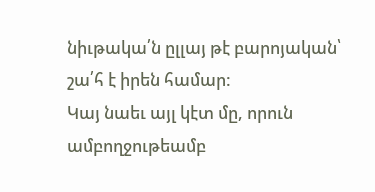նիւթակա՛ն ըլլայ թէ բարոյական՝ շա՛հ է իրեն համար:
Կայ նաեւ այլ կէտ մը, որուն ամբողջութեամբ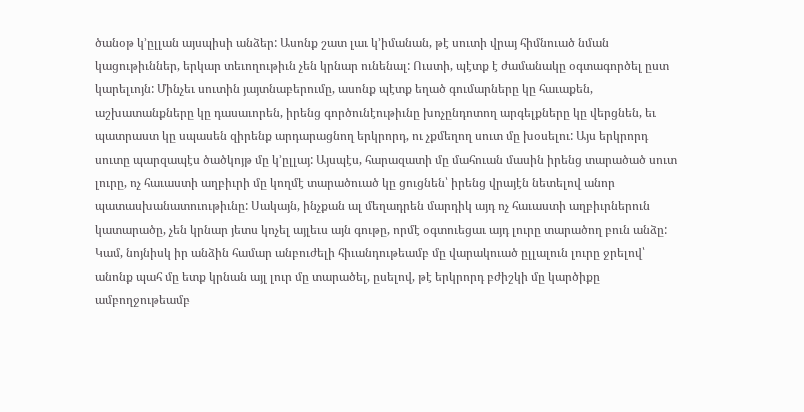ծանօթ կ’ըլլան այսպիսի անձեր: Ասոնք շատ լաւ կ’իմանան, թէ սուտի վրայ հիմնուած նման կացութիւններ, երկար տեւողութիւն չեն կրնար ունենալ: Ուստի, պէտք է ժամանակը օգտագործել ըստ կարելւոյն: Մինչեւ սուտին յայտնաբերումը, ասոնք պէտք եղած գումարները կը հաւաքեն, աշխատանքները կը դասաւորեն, իրենց գործունէութիւնը խոչընդոտող արգելքները կը վերցնեն, եւ պատրաստ կը սպասեն զիրենք արդարացնող երկրորդ, ու չքմեղող սուտ մը խօսելու: Այս երկրորդ սուտը պարզապէս ծածկոյթ մը կ’ըլլայ: Այսպէս, հարազատի մը մահուան մասին իրենց տարածած սուտ լուրը, ոչ հաւաստի աղբիւրի մը կողմէ տարածուած կը ցուցնեն՝ իրենց վրայէն նետելով անոր պատասխանատուութիւնը: Սակայն, ինչքան ալ մեղադրեն մարդիկ այդ ոչ հաւաստի աղբիւրներուն կատարածը, չեն կրնար յետս կոչել այլեւս այն գութը, որմէ օգտուեցաւ այդ լուրը տարածող բուն անձը: Կամ, նոյնիսկ իր անձին համար անբուժելի հիւանդութեամբ մը վարակուած ըլլալուն լուրը ջրելով՝ անոնք պահ մը ետք կրնան այլ լուր մը տարածել, ըսելով, թէ երկրորդ բժիշկի մը կարծիքը ամբողջութեամբ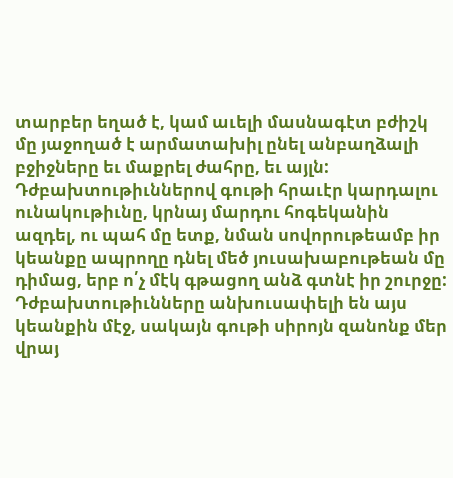տարբեր եղած է, կամ աւելի մասնագէտ բժիշկ մը յաջողած է արմատախիլ ընել անբաղձալի բջիջները եւ մաքրել ժահրը, եւ այլն:
Դժբախտութիւններով գութի հրաւէր կարդալու ունակութիւնը, կրնայ մարդու հոգեկանին ազդել, ու պահ մը ետք, նման սովորութեամբ իր կեանքը ապրողը դնել մեծ յուսախաբութեան մը դիմաց, երբ ո՛չ մէկ գթացող անձ գտնէ իր շուրջը:
Դժբախտութիւնները անխուսափելի են այս կեանքին մէջ, սակայն գութի սիրոյն զանոնք մեր վրայ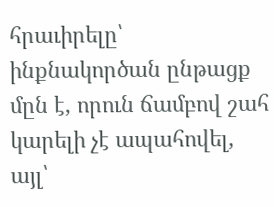հրաւիրելը՝ ինքնակործան ընթացք մըն է, որուն ճամբով շահ կարելի չէ ապահովել, այլ՝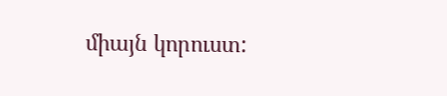միայն կորուստ: